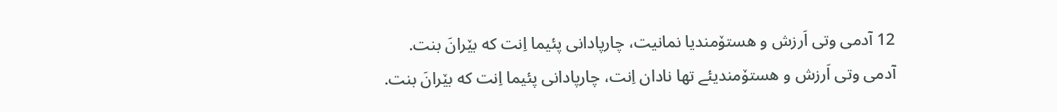12 آدمی وتی اَرزش و هستۆمندیا نمانیت، چارپادانی پئیما اِنت که بێرانَ بنت.
آدمی وتی اَرزش و هستۆمندیئے تها نادان اِنت، چارپادانی پئیما اِنت که بێرانَ بنت.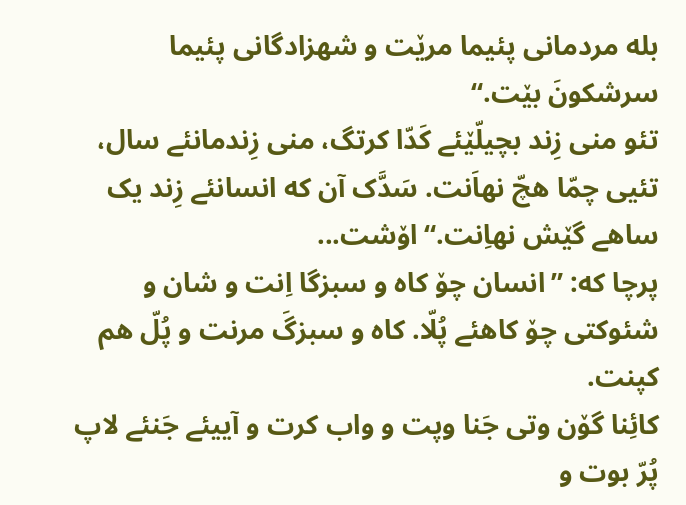بله مردمانی پئیما مرێت و شهزادگانی پئیما سرشکونَ بێت.“
تئو منی زِند بچیلّێئے کَدّا کرتگ، منی زِندمانئے سال، تئیی چمّا هچّ نهاَنت. سَدَّک آن که انسانئے زِند یک ساهے گێش نهاِنت.“ اۆشت...
پرچا که: ”انسان چۆ کاه و سبزگا اِنت و شان و شئوکتی چۆ کاهئے پُلّا. کاه و سبزگَ مرنت و پُلّ هم کپنت.
کائِنا گۆن وتی جَنا وپت و واب کرت و آییئے جَنئے لاپ پُرّ بوت و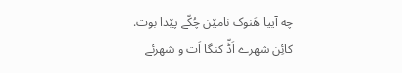چه آییا هَنوک نامێن چُکّے پێدا بوت. کائِن شهرے اَڈّ کنگا اَت و شهرئے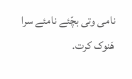نامی وتی بچّئے نامئے سرا هَنوک کرت.